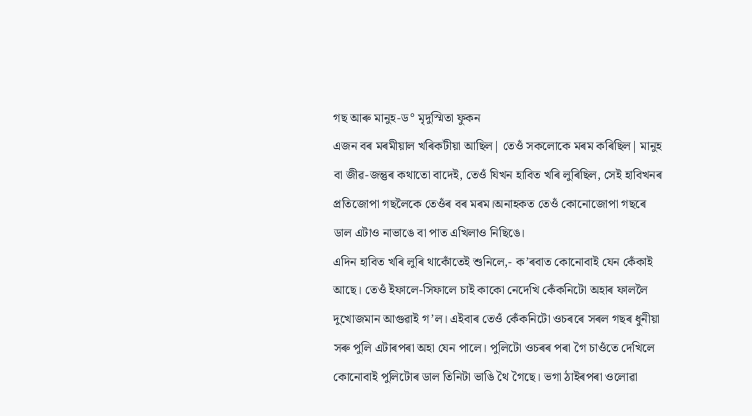গছ আৰু মানুহ-ড° মৃদুস্মিতা ফুকন
এজন বৰ মৰমীয়াল খৰিকটীয়া আছিল| তেওঁ সকলোকে মৰম কৰিছিল| মানুহ বা জীৱ-জন্তুৰ কথাতো বাদেই, তেওঁ যিখন হাবিত খৰি লুৰিছিল, সেই হাবিখনৰ প্ৰতিজোপা গছলৈকে তেওঁৰ বৰ মৰম।অনাহকত তেওঁ কোনোজোপা গছৰে ডাল এটাও নাভাঙে বা পাত এখিলাও নিছিঙে।
এদিন হাবিত খৰি লুৰি থাকোঁতেই শুনিলে,- ক’ৰবাত কোনোবাই যেন কেঁকাই আছে। তেওঁ ইফালে-সিফালে চাই কাকো নেদেখি কেঁকনিটো অহাৰ ফাললৈ দুখোজমান আগুৱাই গ’ল। এইবাৰ তেওঁ কেঁকনিটো ওচৰৰে সৰল গছৰ ধুনীয়া সৰু পুলি এটাৰপৰা অহা যেন পালে। পুলিটো ওচৰৰ পৰা গৈ চাওঁতে দেখিলে কোনোবাই পুলিটোৰ ডাল তিনিটা ভাঙি থৈ গৈছে। ভগা ঠাইৰপৰা ওলোৱা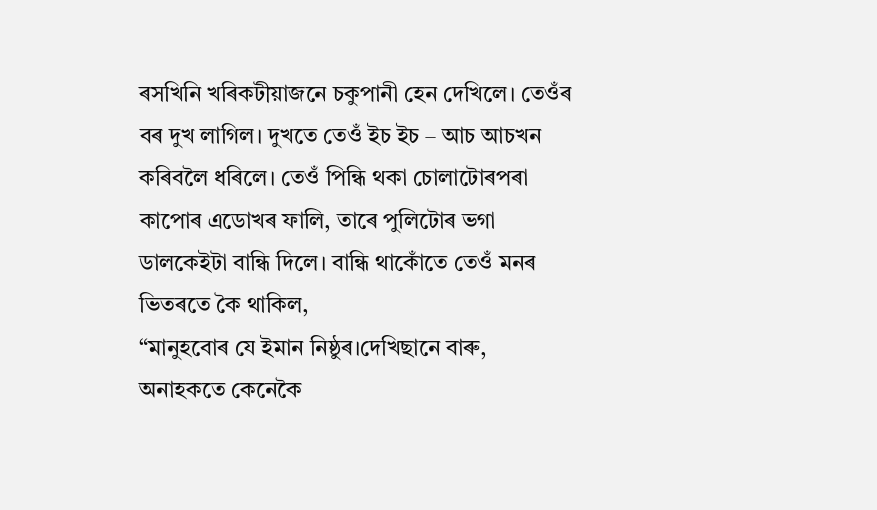ৰসখিনি খৰিকটীয়াজনে চকুপানী হেন দেখিলে। তেওঁৰ বৰ দুখ লাগিল। দুখতে তেওঁ ইচ ইচ – আচ আচখন কৰিবলৈ ধৰিলে। তেওঁ পিন্ধি থকা চোলাটোৰপৰা কাপোৰ এডোখৰ ফালি, তাৰে পুলিটোৰ ভগা ডালকেইটা বান্ধি দিলে। বান্ধি থাকোঁতে তেওঁ মনৰ ভিতৰতে কৈ থাকিল,
“মানুহবোৰ যে ইমান নিষ্ঠুৰ।দেখিছানে বাৰু, অনাহকতে কেনেকৈ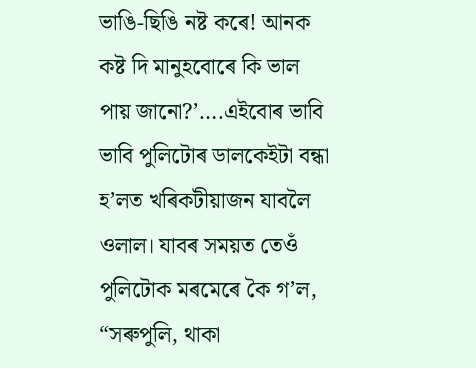ভাঙি-ছিঙি নষ্ট কৰে! আনক কষ্ট দি মানুহবোৰে কি ভাল পায় জানো?’….এইবোৰ ভাবি ভাবি পুলিটোৰ ডালকেইটা বন্ধা হ’লত খৰিকটীয়াজন যাবলৈ ওলাল। যাবৰ সময়ত তেওঁ পুলিটোক মৰমেৰে কৈ গ’ল,
“সৰুপুলি, থাকা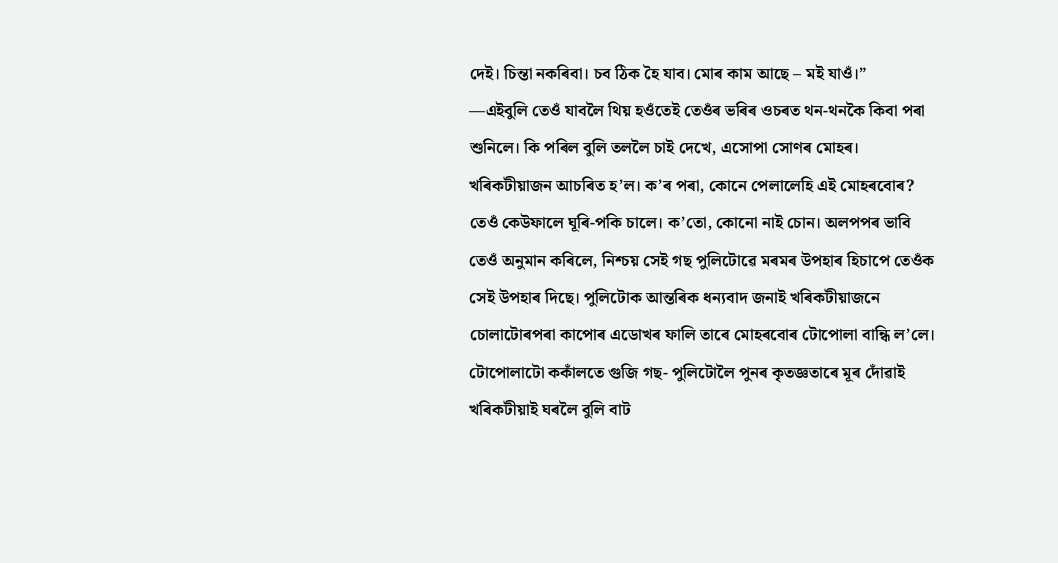দেই। চিন্তা নকৰিবা। চব ঠিক হৈ যাব। মোৰ কাম আছে – মই যাওঁ।”
—এইবুলি তেওঁ যাবলৈ থিয় হওঁতেই তেওঁৰ ভৰিৰ ওচৰত থন-থনকৈ কিবা পৰা শুনিলে। কি পৰিল বুলি তললৈ চাই দেখে, এসোপা সোণৰ মোহৰ। খৰিকটীয়াজন আচৰিত হ’ল। ক’ৰ পৰা, কোনে পেলালেহি এই মোহৰবোৰ? তেওঁ কেউফালে ঘূৰি-পকি চালে। ক’তো, কোনো নাই চোন। অলপপৰ ভাবি তেওঁ অনুমান কৰিলে, নিশ্চয় সেই গছ পুলিটোৱে মৰমৰ উপহাৰ হিচাপে তেওঁক সেই উপহাৰ দিছে। পুলিটোক আন্তৰিক ধন্যবাদ জনাই খৰিকটীয়াজনে চোলাটোৰপৰা কাপোৰ এডোখৰ ফালি তাৰে মোহৰবোৰ টোপোলা বান্ধি ল’লে। টোপোলাটো ককাঁলতে গুজি গছ- পুলিটোলৈ পুনৰ কৃতজ্ঞতাৰে মূৰ দোঁৱাই খৰিকটীয়াই ঘৰলৈ বুলি বাট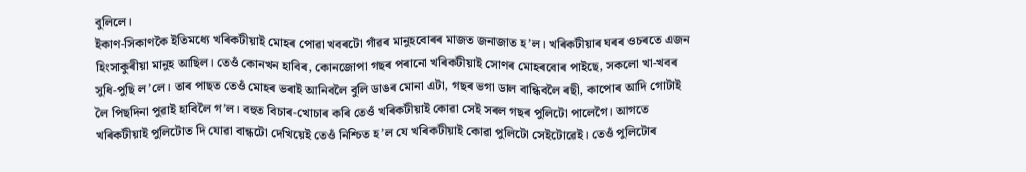বুলিলে।
ইকাণ-সিকাণকৈ ইতিমধ্যে খৰিকটীয়াই মোহৰ পোৱা খবৰটো গাঁৱৰ মানুহবোৰৰ মাজত জনাজাত হ’ল। খৰিকটীয়াৰ ঘৰৰ ওচৰতে এজন হিংসাকুৰীয়া মানুহ আছিল। তেওঁ কোনখন হাবিৰ, কোনজোপা গছৰ পৰানো খৰিকটীয়াই সোণৰ মোহৰবোৰ পাইছে, সকলো খা-খবৰ সুধি-পুছি ল’লে। তাৰ পাছত তেওঁ মোহৰ ভৰাই আনিবলৈ বুলি ডাঙৰ মোনা এটা, গছৰ ভগা ডাল বান্ধিবলৈ ৰছী, কাপোৰ আদি গোটাই লৈ পিছদিনা পুৱাই হাবিলৈ গ’ল। বহুত বিচাৰ-খোচাৰ কৰি তেওঁ খৰিকটীয়াই কোৱা সেই সৰল গছৰ পুলিটো পালেগৈ। আগতে খৰিকটীয়াই পুলিটোত দি যোৱা বান্ধটো দেখিয়েই তেওঁ নিশ্চিত হ’ল যে খৰিকটীয়াই কোৱা পুলিটো সেইটোৱেই। তেওঁ পুলিটোৰ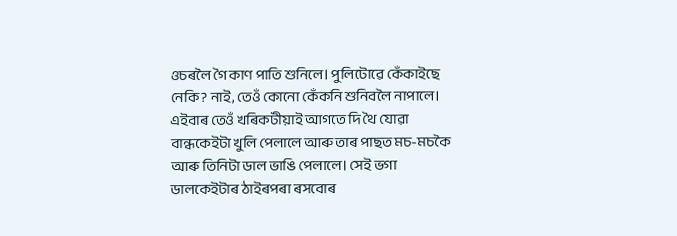ওচৰলৈ গৈ কাণ পাতি শুনিলে। পুলিটোৱে কেঁকাইছে নেকি? নাই, তেওঁ কোনো কেঁকনি শুনিবলৈ নাপালে। এইবাৰ তেওঁ খৰিকটীয়াই আগতে দি থৈ যোৱা বান্ধকেইটা খুলি পেলালে আৰু তাৰ পাছত মচ-মচকৈ আৰু তিনিটা ডাল ভাঙি পেলালে। সেই ভগা ডালকেইটাৰ ঠাইৰপৰা ৰসবোৰ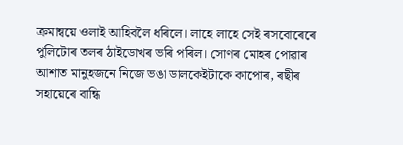ক্ৰমান্বয়ে ওলাই আহিবলৈ ধৰিলে। লাহে লাহে সেই ৰসবোৰেৰে পুলিটোৰ তলৰ ঠাইডোখৰ ভৰি পৰিল। সোণৰ মোহৰ পোৱাৰ আশাত মানুহজনে নিজে ভঙা ডালকেইটাকে কাপোৰ, ৰছীৰ সহায়েৰে বান্ধি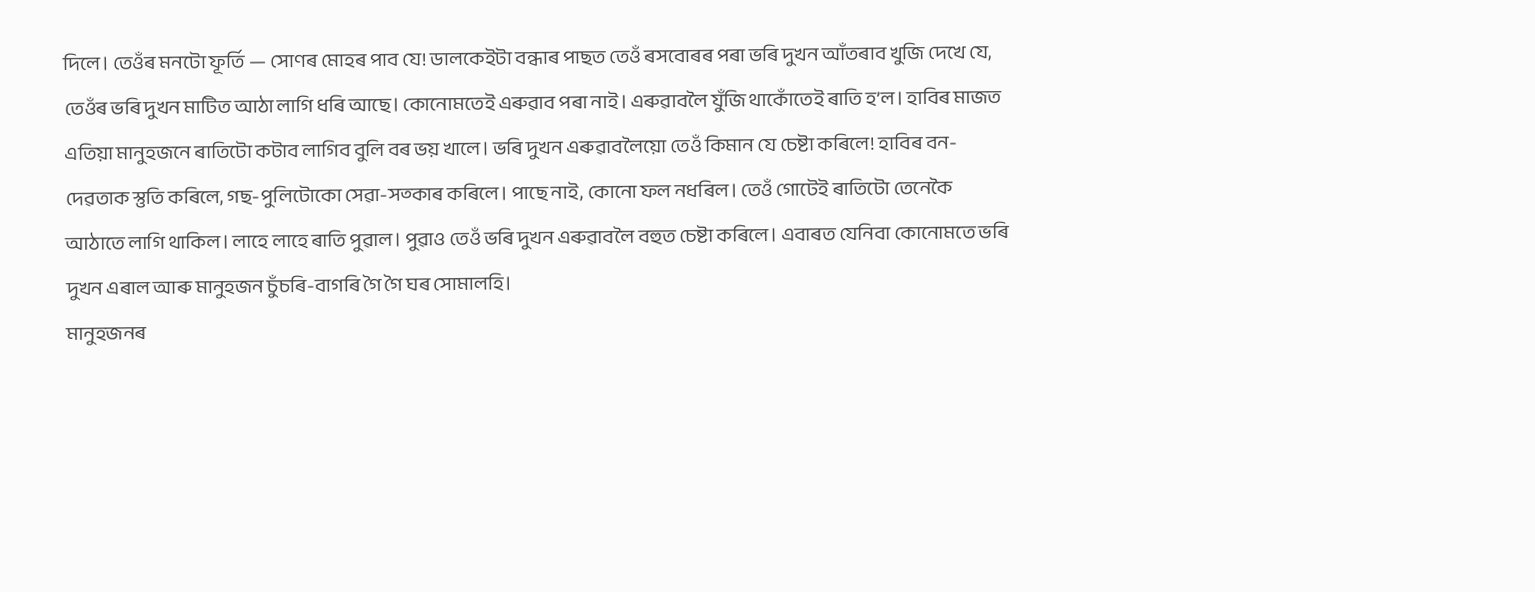দিলে। তেওঁৰ মনটো ফূৰ্তি — সোণৰ মোহৰ পাব যে! ডালকেইটা বন্ধাৰ পাছত তেওঁ ৰসবোৰৰ পৰা ভৰি দুখন আঁতৰাব খুজি দেখে যে, তেওঁৰ ভৰি দুখন মাটিত আঠা লাগি ধৰি আছে। কোনোমতেই এৰুৱাব পৰা নাই। এৰুৱাবলৈ যুঁজি থাকোঁতেই ৰাতি হ’ল। হাবিৰ মাজত এতিয়া মানুহজনে ৰাতিটো কটাব লাগিব বুলি বৰ ভয় খালে। ভৰি দুখন এৰুৱাবলৈয়ো তেওঁ কিমান যে চেষ্টা কৰিলে! হাবিৰ বন-দেৱতাক স্তুতি কৰিলে, গছ-পুলিটোকো সেৱা-সত্কাৰ কৰিলে। পাছে নাই, কোনো ফল নধৰিল। তেওঁ গোটেই ৰাতিটো তেনেকৈ আঠাতে লাগি থাকিল। লাহে লাহে ৰাতি পুৱাল। পুৱাও তেওঁ ভৰি দুখন এৰুৱাবলৈ বহুত চেষ্টা কৰিলে। এবাৰত যেনিবা কোনোমতে ভৰি দুখন এৰাল আৰু মানুহজন চুঁচৰি-বাগৰি গৈ গৈ ঘৰ সোমালহি।
মানুহজনৰ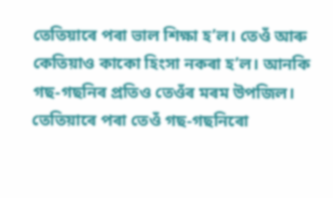তেতিয়াৰে পৰা ভাল শিক্ষা হ’ল। তেওঁ আৰু কেতিয়াও কাকো হিংসা নকৰা হ’ল। আনকি গছ-গছনিৰ প্ৰতিও তেওঁৰ মৰম উপজিল। তেতিয়াৰে পৰা তেওঁ গছ-গছনিৰো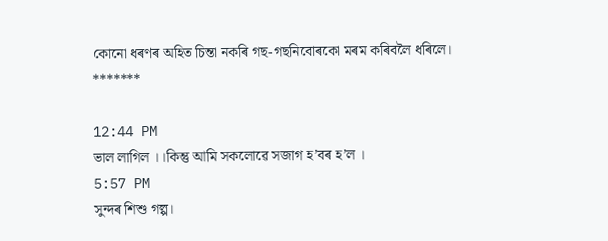কোনো ধৰণৰ অহিত চিন্তা নকৰি গছ-গছনিবোৰকো মৰম কৰিবলৈ ধৰিলে।
*******

12:44 PM
ভাল লাগিল ।।কিন্তু আমি সকলোৱে সজাগ হ’বৰ হ’ল ।
5:57 PM
সুন্দৰ শিশু গল্প।